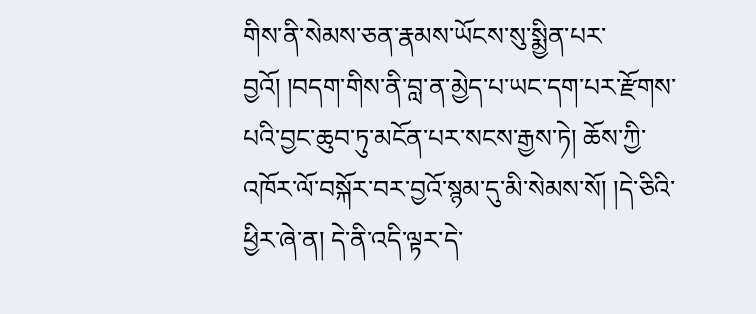གིས་ནི་སེམས་ཅན་རྣམས་ཡོངས་སུ་སྨྱིན་པར་བྱའོ། །བདག་གིས་ནི་བླ་ན་མྱེད་པ་ཡང་དག་པར་རྫོགས་པའི་བྱང་ཆུབ་ཏུ་མངོན་པར་སངས་རྒྱས་ཏེ། ཆོས་ཀྱི་འཁོར་ལོ་བསྐོར་བར་བྱའོ་སྙམ་དུ་མི་སེམས་སོ། །དེ་ཅིའི་ཕྱིར་ཞེ་ན། དེ་ནི་འདི་ལྟར་དེ་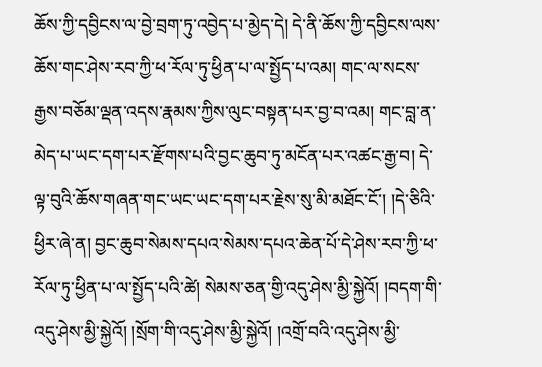ཆོས་ཀྱི་དབྱིངས་ལ་བྱེ་བྲག་ཏུ་འབྱེད་པ་མྱེད་དེ། དེ་ནི་ཆོས་ཀྱི་དབྱིངས་ལས་ཆོས་གང་ཤེས་རབ་ཀྱི་ཕ་རོལ་ཏུ་ཕྱིན་པ་ལ་སྤྱོད་པ་འམ། གང་ལ་སངས་རྒྱས་བཅོམ་ལྡན་འདས་རྣམས་ཀྱིས་ལུང་བསྟན་པར་བྱ་བ་འམ། གང་བླ་ན་མེད་པ་ཡང་དག་པར་རྫོགས་པའི་བྱང་ཆུབ་ཏུ་མངོན་པར་འཚང་རྒྱ་བ། དེ་ལྟ་བུའི་ཆོས་གཞན་གང་ཡང་ཡང་དག་པར་རྗེས་སུ་མི་མཐོང་ངོ་། །དེ་ཅིའི་ཕྱིར་ཞེ་ན། བྱང་ཆུབ་སེམས་དཔའ་སེམས་དཔའ་ཆེན་པོ་དེ་ཤེས་རབ་ཀྱི་ཕ་རོལ་ཏུ་ཕྱིན་པ་ལ་སྤྱོད་པའི་ཚེ། སེམས་ཅན་གྱི་འདུ་ཤེས་མྱི་སྐྱེའོ། །བདག་གི་འདུ་ཤེས་མྱི་སྐྱེའོ། །སྲོག་གི་འདུ་ཤེས་མྱི་སྐྱེའོ། །འགྲོ་བའི་འདུ་ཤེས་མྱི་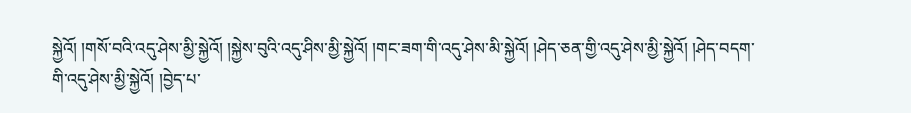སྐྱེའོ། །གསོ་བའི་འདུ་ཤེས་མྱི་སྐྱེའོ། །སྐྱེས་བུའི་འདུ་ཤིས་མྱི་སྐྱེའོ། །གང་ཟག་གི་འདུ་ཤེས་མི་སྐྱེའོ། །ཤེད་ཅན་གྱི་འདུ་ཤེས་མྱི་སྐྱེའོ། །ཤེད་བདག་གི་འདུ་ཤེས་མྱི་སྐྱེའོ། །བྱེད་པ་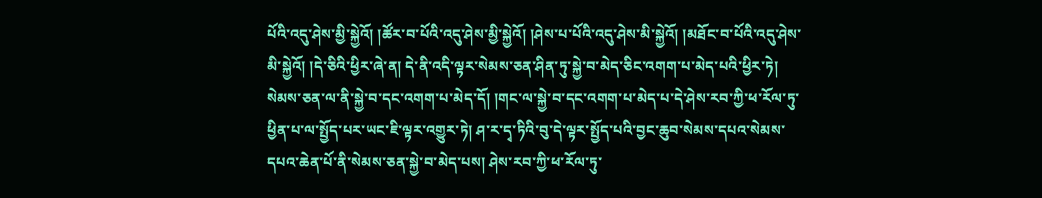པོའི་འདུ་ཤེས་མྱི་སྐྱེའོ། །ཚོར་བ་པོའི་འདུ་ཤེས་མྱི་སྐྱེའོ། །ཤེས་པ་པོའི་འདུ་ཤེས་མི་སྐྱེའོ། །མཐོང་བ་པོའི་འདུ་ཤེས་མི་སྐྱེའོ། །དེ་ཅིའི་ཕྱིར་ཞེ་ན། དེ་ནི་འདི་ལྟར་སེམས་ཅན་ཤིན་ཏུ་སྐྱེ་བ་མེད་ཅིང་འགག་པ་མེད་པའི་ཕྱིར་ཏེ། སེམས་ཅན་ལ་ནི་སྐྱེ་བ་དང་འགག་པ་མེད་དོ། །གང་ལ་སྐྱེ་བ་དང་འགག་པ་མེད་པ་དེ་ཤེས་རབ་ཀྱི་ཕ་རོལ་ཏུ་ཕྱིན་པ་ལ་སྤྱོད་པར་ཡང་ཇི་ལྟར་འགྱུར་ཏེ། ཤ་ར་དྭ་ཏིའི་བུ་དེ་ལྟར་སྤྱོད་པའི་བྱང་ཆུབ་སེམས་དཔའ་སེམས་དཔའ་ཆེན་པོ་ནི་སེམས་ཅན་སྐྱེ་བ་མེད་པས། ཤེས་རབ་ཀྱི་ཕ་རོལ་ཏུ་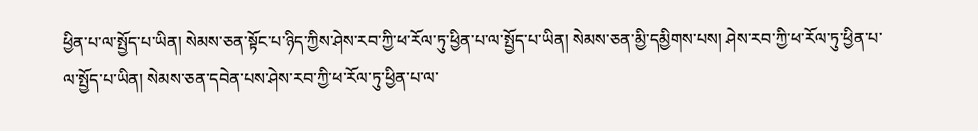ཕྱིན་པ་ལ་སྤྱོད་པ་ཡིན། སེམས་ཅན་སྟོང་པ་ཉིད་ཀྱིས་ཤེས་རབ་ཀྱི་ཕ་རོལ་ཏུ་ཕྱིན་པ་ལ་སྤྱོད་པ་ཡིན། སེམས་ཅན་མྱི་དམྱིགས་པས། ཤེས་རབ་ཀྱི་ཕ་རོལ་ཏུ་ཕྱིན་པ་ལ་སྤྱོད་པ་ཡིན། སེམས་ཅན་དབེན་པས་ཤེས་རབ་ཀྱི་ཕ་རོལ་ཏུ་ཕྱིན་པ་ལ་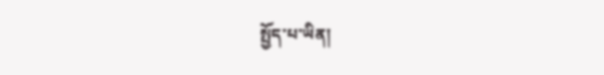སྤྱོད་པ་ཡིན།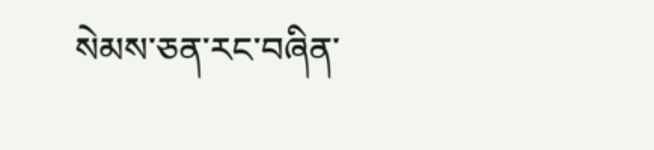སེམས་ཅན་རང་བཞིན་